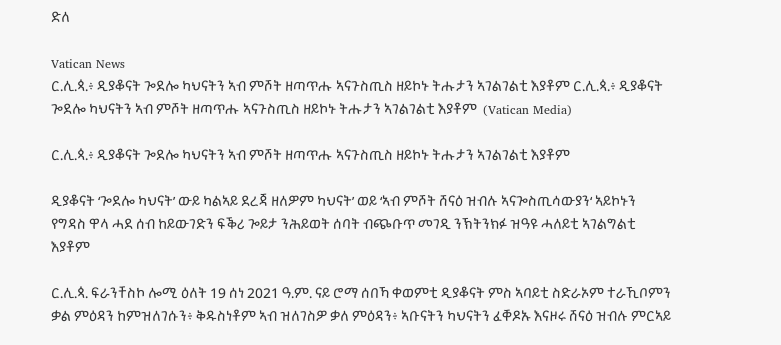ድለ

Vatican News
ር.ሊ.ጳ.፥ ዲያቆናት ጐደሎ ካህናትን ኣብ ምሾት ዘጣጥሑ ኣናጉስጢስ ዘይኮኑ ትሑታን ኣገልገልቲ እያቶም ር.ሊ.ጳ.፥ ዲያቆናት ጐደሎ ካህናትን ኣብ ምሾት ዘጣጥሑ ኣናጉስጢስ ዘይኮኑ ትሑታን ኣገልገልቲ እያቶም  (Vatican Media)

ር.ሊ.ጳ.፥ ዲያቆናት ጐደሎ ካህናትን ኣብ ምሾት ዘጣጥሑ ኣናጉስጢስ ዘይኮኑ ትሑታን ኣገልገልቲ እያቶም

ዲያቆናት ‘ጐደሎ ካህናት’ ውይ ካልኣይ ደረጃ ዘለዎም ካህናት’ ወይ ‘ኣብ ምሾት ሸናዕ ዝብሉ ኣናጐስጢሳውያን‘ ኣይኮኑን የግዳስ ዋላ ሓደ ሰብ ከይውገድን ፍቕሪ ጐይታ ንሕይወት ሰባት ብጭቡጥ መገዲ ንኽትንክፉ ዝዓዩ ሓለይቲ ኣገልግልቲ እያቶም

ር.ሊ.ጳ. ፍራንቸስኮ ሎሚ ዕለት 19 ሰነ 2021 ዓ.ም. ናይ ሮማ ሰበኻ ቀወምቲ ዲያቆናት ምስ ኣባይቲ ስድራኦም ተራኺቦምን ቃል ምዕዳን ከምዝለገሱን፥ ቅዱስነቶም ኣብ ዝለገስዎ ቃለ ምዕዳን፥ ኣቡናትን ካህናትን ፈቐዶኡ እናዞሩ ሸናዕ ዝብሉ ምርኣይ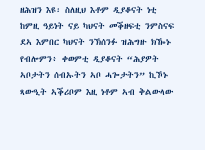ዘሕዝን እዩ፡ ስለዚህ እቶም ዲያቆናት ነቲ ከምዚ ዓይነት ናይ ካህናት መቕዘፍቲ ንምስናፍ ደኣ እምበር ካህናት ንኽሰንፉ ዝሕግዙ ክዀኑ የብሎምን፥ ቀወምቲ ዲያቆናት “ሕያዎት ኣቦታትን ሰብኡትን ኣቦ ሓጐታትን” ኪኾኑ ጻውዒት ኣቕሪቦም እዚ ነቶም ኣብ ቅልውላው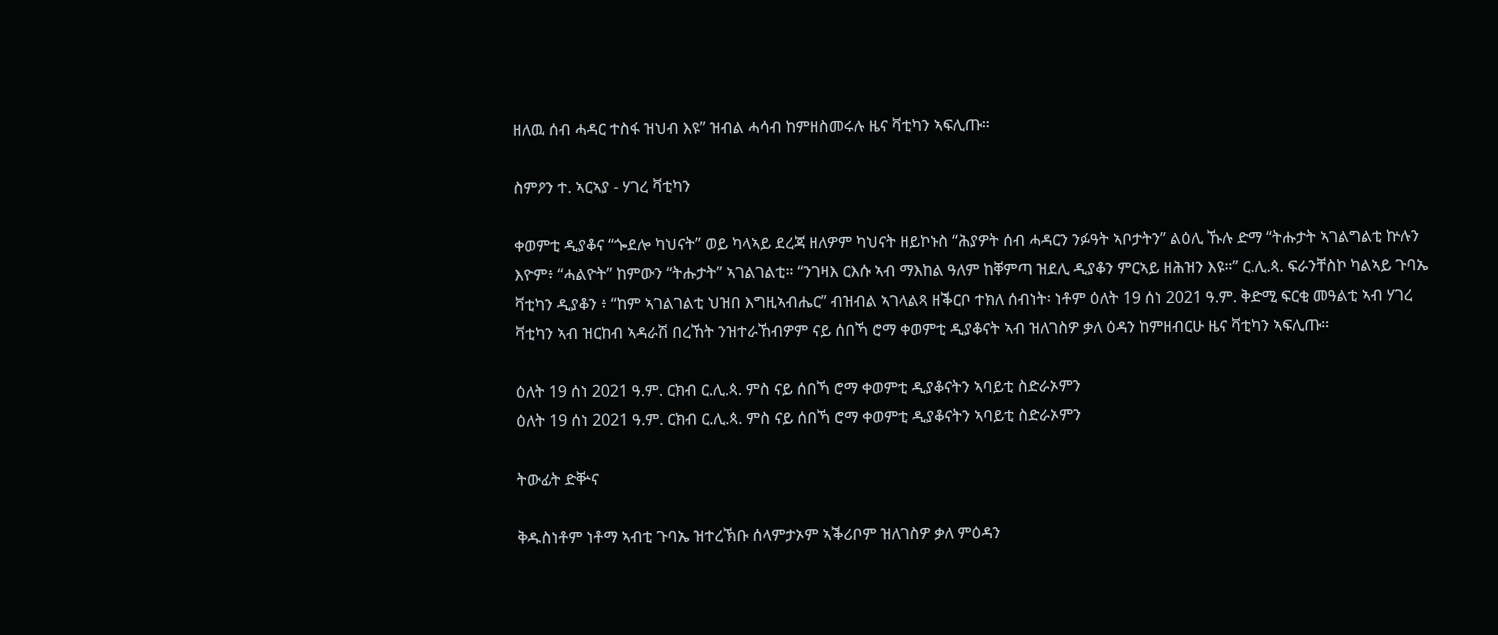ዘለዉ ሰብ ሓዳር ተስፋ ዝህብ እዩ” ዝብል ሓሳብ ከምዘስመሩሉ ዜና ቫቲካን ኣፍሊጡ።

ስምዖን ተ. ኣርኣያ - ሃገረ ቫቲካን

ቀወምቲ ዲያቆና “ጐደሎ ካህናት” ወይ ካላኣይ ደረጃ ዘለዎም ካህናት ዘይኮኑስ “ሕያዎት ሰብ ሓዳርን ንፉዓት ኣቦታትን” ልዕሊ ኹሉ ድማ “ትሑታት ኣገልግልቲ ኵሉን እዮም፥ “ሓልዮት” ከምውን “ትሑታት” ኣገልገልቲ። “ንገዛእ ርእሱ ኣብ ማእከል ዓለም ከቐምጣ ዝደሊ ዲያቆን ምርኣይ ዘሕዝን እዩ።” ር.ሊ.ጳ. ፍራንቸስኮ ካልኣይ ጉባኤ ቫቲካን ዲያቆን ፥ “ከም ኣገልገልቲ ህዝበ እግዚኣብሔር” ብዝብል ኣገላልጻ ዘቕርቦ ተክለ ሰብነት፡ ነቶም ዕለት 19 ሰነ 2021 ዓ.ም. ቅድሚ ፍርቂ መዓልቲ ኣብ ሃገረ ቫቲካን ኣብ ዝርከብ ኣዳራሽ በረኸት ንዝተራኸብዎም ናይ ሰበኻ ሮማ ቀወምቲ ዲያቆናት ኣብ ዝለገስዎ ቃለ ዕዳን ከምዘብርሁ ዜና ቫቲካን ኣፍሊጡ።

ዕለት 19 ሰነ 2021 ዓ.ም. ርክብ ር.ሊ.ጳ. ምስ ናይ ሰበኻ ሮማ ቀወምቲ ዲያቆናትን ኣባይቲ ስድራኦምን
ዕለት 19 ሰነ 2021 ዓ.ም. ርክብ ር.ሊ.ጳ. ምስ ናይ ሰበኻ ሮማ ቀወምቲ ዲያቆናትን ኣባይቲ ስድራኦምን

ትውፊት ድቝና

ቅዱስነቶም ነቶማ ኣብቲ ጉባኤ ዝተረኽቡ ሰላምታኦም ኣቕሪቦም ዝለገስዎ ቃለ ምዕዳን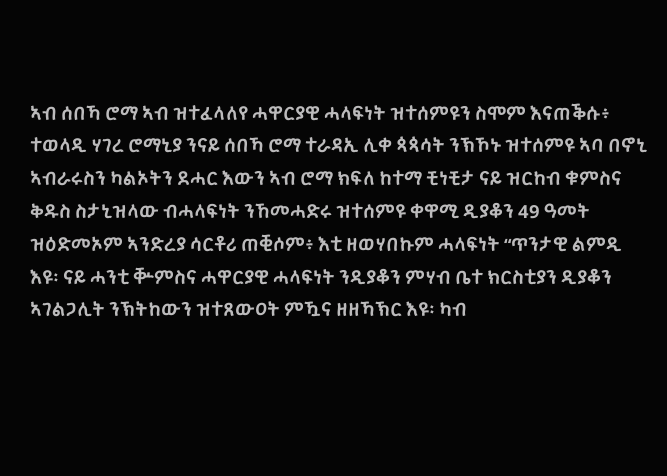ኣብ ሰበኻ ሮማ ኣብ ዝተፈላለየ ሓዋርያዊ ሓላፍነት ዝተሰምዩን ስሞም እናጠቕሱ፥ ተወላዲ ሃገረ ሮማኒያ ንናይ ሰበኻ ሮማ ተራዳኢ ሊቀ ጳጳሳት ንኽኾኑ ዝተሰምዩ ኣባ በኖኒ ኣብራሩስን ካልኦትን ደሓር እውን ኣብ ሮማ ክፍለ ከተማ ቺነቺታ ናይ ዝርከብ ቁምስና ቅዱስ ስታኒዝላው ብሓላፍነት ንኸመሓድሩ ዝተሰምዩ ቀዋሚ ዲያቆን 49 ዓመት ዝዕድመኦም ኣንድረያ ሳርቶሪ ጠቒሶም፥ እቲ ዘወሃበኩም ሓላፍነት “ጥንታዊ ልምዲ እዩ፡ ናይ ሓንቲ ቝምስና ሓዋርያዊ ሓላፍነት ንዲያቆን ምሃብ ቤተ ክርስቲያን ዲያቆን ኣገልጋሊት ንኽትከውን ዝተጸውዐት ምዃና ዘዘኻኽር እዩ፡ ካብ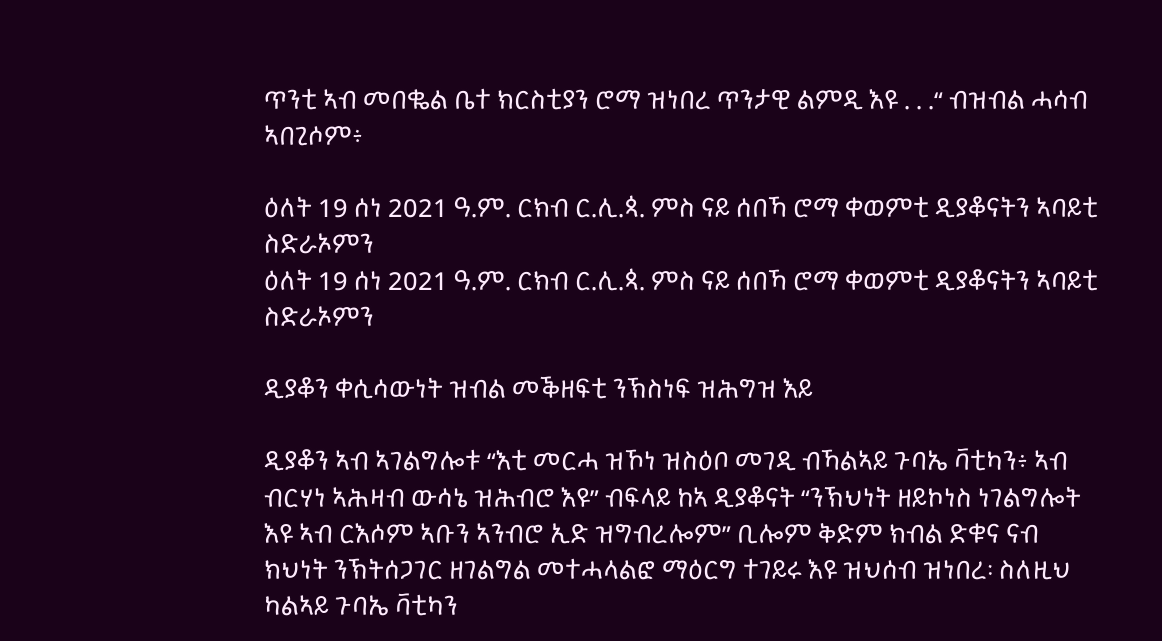ጥንቲ ኣብ መበቈል ቤተ ክርስቲያን ሮማ ዝነበረ ጥንታዊ ልምዲ እዩ . . .“ ብዝብል ሓሳብ ኣበጊሶም፥

ዕለት 19 ሰነ 2021 ዓ.ም. ርክብ ር.ሊ.ጳ. ምስ ናይ ሰበኻ ሮማ ቀወምቲ ዲያቆናትን ኣባይቲ ስድራኦምን
ዕለት 19 ሰነ 2021 ዓ.ም. ርክብ ር.ሊ.ጳ. ምስ ናይ ሰበኻ ሮማ ቀወምቲ ዲያቆናትን ኣባይቲ ስድራኦምን

ዲያቆን ቀሲሳውነት ዝብል መቕዘፍቲ ንኽስነፍ ዝሕግዝ እይ

ዲያቆን ኣብ ኣገልግሎቱ “እቲ መርሓ ዝኾነ ዝስዕቦ መገዲ ብኻልኣይ ጉባኤ ቫቲካን፥ ኣብ ብርሃነ ኣሕዛብ ውሳኔ ዝሕብሮ እዩ” ብፍላይ ከኣ ዲያቆናት “ንኽህነት ዘይኮነስ ነገልግሎት እዩ ኣብ ርእሶም ኣቡን ኣንብሮ ኢድ ዝግብረሎም” ቢሎም ቅድም ክብል ድቁና ናብ ክህነት ንኽትሰጋገር ዘገልግል መተሓላልፎ ማዕርግ ተገይሩ እዩ ዝህሰብ ዝነበረ፡ ስለዚህ ካልኣይ ጉባኤ ቫቲካን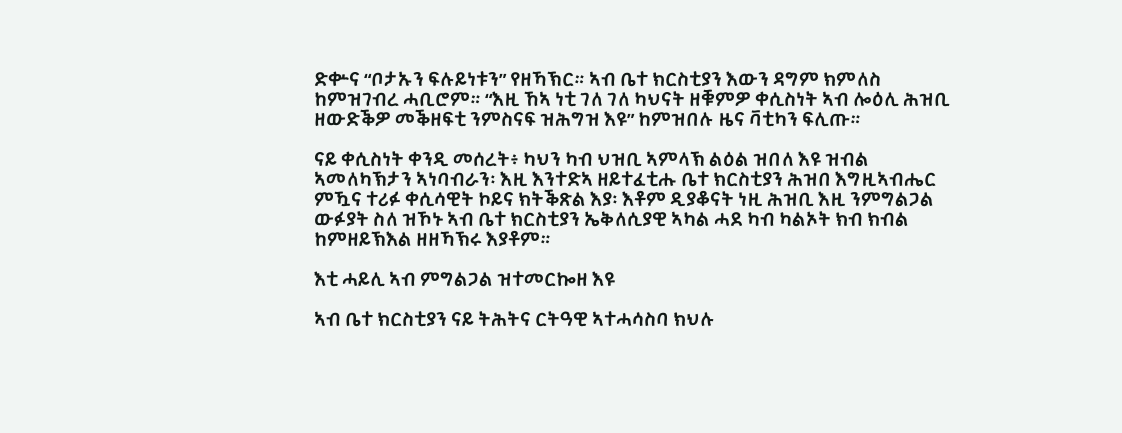ድቍና “ቦታኡን ፍሉይነቱን” የዘኻኽር። ኣብ ቤተ ክርስቲያን እውን ዳግም ክምለስ ከምዝገብረ ሓቢሮም። “እዚ ኸኣ ነቲ ገለ ገለ ካህናት ዘቑምዎ ቀሲስነት ኣብ ሎዕሊ ሕዝቢ ዘውድቕዎ መቕዘፍቲ ንምስናፍ ዝሕግዝ እዩ” ከምዝበሉ ዜና ቫቲካን ፍሊጡ።

ናይ ቀሲስነት ቀንዲ መሰረት፥ ካህን ካብ ህዝቢ ኣምላኽ ልዕል ዝበለ እዩ ዝብል ኣመለካኽታን ኣነባብራን፡ እዚ እንተድኣ ዘይተፈቲሑ ቤተ ክርስቲያን ሕዝበ እግዚኣብሔር ምዃና ተሪፉ ቀሲሳዊት ኮይና ክትቕጽል እያ፡ እቶም ዲያቆናት ነዚ ሕዝቢ እዚ ንምግልጋል ውፉያት ስለ ዝኾኑ ኣብ ቤተ ክርስቲያን ኤቅለሲያዊ ኣካል ሓደ ካብ ካልኦት ክብ ክብል ከምዘይኽእል ዘዘኻኽሩ እያቶም።

እቲ ሓይሊ ኣብ ምግልጋል ዝተመርኰዘ እዩ

ኣብ ቤተ ክርስቲያን ናይ ትሕትና ርትዓዊ ኣተሓሳስባ ክህሉ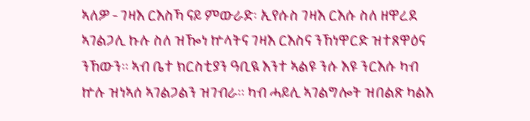ኣለዎ - ገዛእ ርእስኻ ናይ ምውራድ፡ ኢየሱስ ገዛእ ርእሱ ስለ ዘዋረደ ኣገልጋሊ ኩሉ ስለ ዝዀነ ኵላትና ገዛእ ርእስና ንኸነዋርድ ዝተጸዋዕና ንኸውን። ኣብ ቤተ ክርስቲያን ዓቢዪ እንተ ኣልዩ ንሱ እዩ ንርእሱ ካብ ኵሉ ዝነኣሰ ኣገልጋልን ዝገብራ። ካብ ሓይሊ ኣገልግሎት ዝበልጽ ካልእ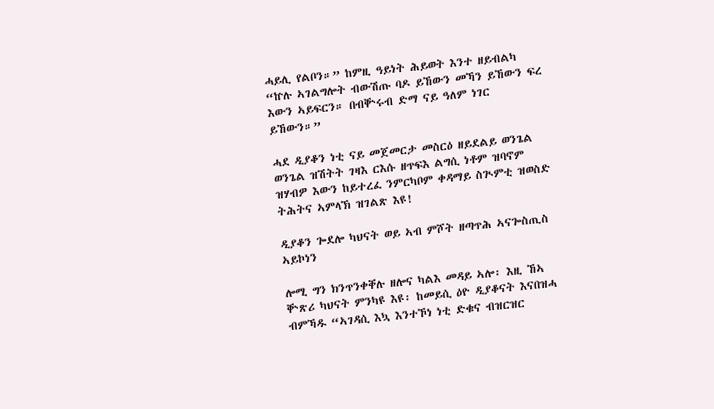ሓይሊ የልቦን።” ከምዚ ዓይነት ሕይወት እንተ ዘይብልካ “ኵሉ ኣገልግሎት ብውሽጡ ባዶ ይኸውን መኻን ይኸውን ፍረ እውን ኣይፍርን። በብቝሩብ ድማ ናይ ዓለም ነገር ይኸውን።”

ሓደ ዲያቆን ነቲ ናይ መጀመርታ መስርዕ ዘይደልይ ወንጌል ወንጌል ዝሽትት ገዛእ ርእሱ ዘጥፍእ ልግሲ ነቶም ዝባኖም ዝሃብዎ እውን ከይተረፈ ንምርካቦም ቀዳማይ ስጒምቲ ዝወስድ ትሕትና ኣምላኽ ዝገልጽ እዩ!

ዲያቆን ጐደሎ ካህናት ወይ ኣብ ምሾት ዘጣጥሕ ኣናጐስጢስ ኣይኮነን

ሎሚ ግን ክንጥንቀቐሉ ዘሎና ካልእ መዳይ ኣሎ፡ እዚ ኸኣ ቝጽሪ ካህናት ምንካዩ እዩ፡ ከመይሲ ዕዮ ዲያቆናት እናበዝሓ ብምኻዱ “ኣገዳሲ እኳ እንተኾነ ነቲ ድቁና ብዝርዝር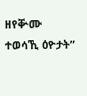ዘየቝሙ ተወሳኺ ዕዮታት”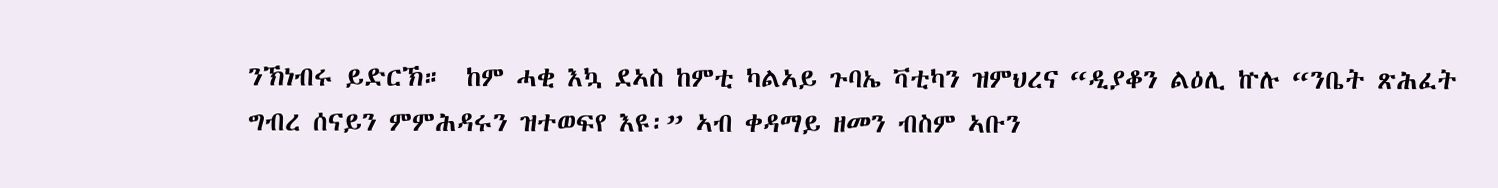ንኽነብሩ ይድርኽ።  ከም ሓቂ እኳ ደኣስ ከምቲ ካልኣይ ጉባኤ ቫቲካን ዝምህረና “ዲያቆን ልዕሊ ኵሉ “ንቤት ጽሕፈት ግብረ ሰናይን ምምሕዳሩን ዝተወፍየ እዩ፡” ኣብ ቀዳማይ ዘመን ብስም ኣቡን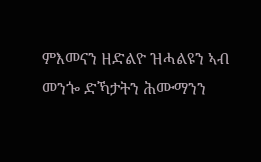ምእመናን ዘድልዮ ዝሓልዩን ኣብ መንጐ ድኻታትን ሕሙማንን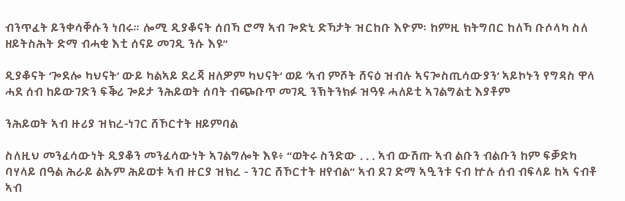ብንጥፈት ይንቀሳቐሱን ነበሩ። ሎሚ ዲያቆናት ሰበኻ ሮማ ኣብ ጐድኒ ድኻታት ዝርከቡ እዮም፡ ከምዚ ክትግበር ከለኻ ቡሶላካ ስለ ዘይትስሕት ድማ ብሓቂ እቲ ሰናይ መገዲ ንሱ እዩ”

ዲያቆናት ‘ጐደሎ ካህናት’ ውይ ካልኣይ ደረጃ ዘለዎም ካህናት’ ወይ ‘ኣብ ምሾት ሸናዕ ዝብሉ ኣናጐስጢሳውያን‘ ኣይኮኑን የግዳስ ዋላ ሓደ ሰብ ከይውገድን ፍቕሪ ጐይታ ንሕይወት ሰባት ብጭቡጥ መገዲ ንኽትንክፉ ዝዓዩ ሓለይቲ ኣገልግልቲ እያቶም

ንሕይወት ኣብ ዙሪያ ዝክረ-ነገር ሸኾርተት ዘይምባል

ስለዚህ መንፈሳውነት ዲያቆን መንፈሳውነት ኣገልግሎት እዩ፥ “ወትሩ ስንድው . . . ኣብ ውሽጡ ኣብ ልቡን ብልቡን ከም ፍቓድካ ባሃላይ በዓል ሕራይ ልኡም ሕይወቱ ኣብ ዙርያ ዝክረ - ንገር ሸኾርተት ዘየብል” ኣብ ደገ ድማ ኣዒንቱ ናብ ኵሉ ሰብ ብፍላይ ከኣ ናብቶ ኣብ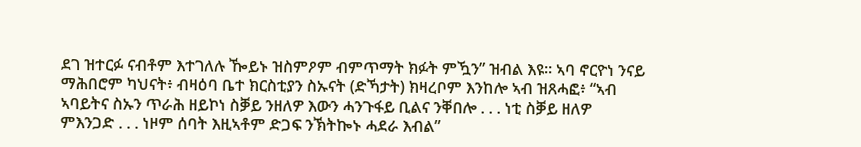ደገ ዝተርፉ ናብቶም እተገለሉ ዀይኑ ዝስምዖም ብምጥማት ክፉት ምዃን” ዝብል እዩ። ኣባ ኖርዮነ ንናይ ማሕበሮም ካህናት፥ ብዛዕባ ቤተ ክርስቲያን ስኡናት (ድኻታት) ክዛረቦም እንከሎ ኣብ ዝጸሓፎ፥ “ኣብ ኣባይትና ስኡን ጥራሕ ዘይኮነ ስቓይ ንዘለዎ እውን ሓንጉፋይ ቢልና ንቐበሎ . . . ነቲ ስቓይ ዘለዎ ምእንጋድ . . . ነዞም ሰባት እዚኣቶም ድጋፍ ንኽትኰኑ ሓደራ እብል”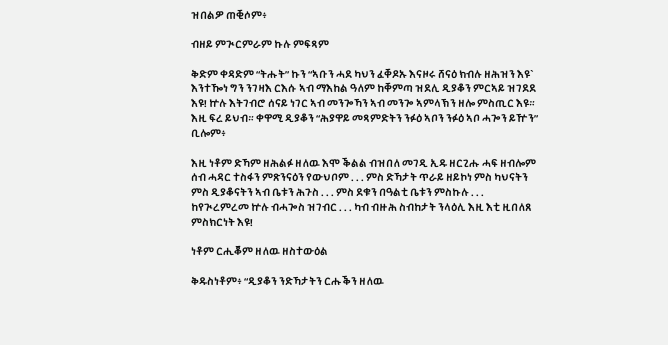ዝበልዎ ጠቒሶም፥

ብዘይ ምጒርምራም ኩሉ ምፍጻም

ቅድም ቀዳድም “ትሑት” ኩን “ኣቡን ሓደ ካህን ፈቐዶኡ እናዞሩ ሸናዕ ክብሉ ዘሕዝን እዩ` እንተዀነ ግን ንገዛእ ርእሱ ኣብ ማእከል ዓለም ከቐምጣ ዝደሊ ዲያቆን ምርኣይ ዝገደደ እዩ! ኵሉ እትገብሮ ሰናይ ነገር ኣብ መንጐኻን ኣብ መንጐ ኣምላኽን ዘሎ ምስጢር እዩ። እዚ ፍረ ይህብ። ቀዋሚ ዲያቆን “ሕያዋይ መጻምድትን ንፉዕ ኣቦን ንፉዕ ኣቦ ሓጐን ይዅን” ቢሎም፥

እዚ ነቶም ድኻም ዘሕልፉ ዘለዉ እሞ ቕልል ብዝበለ መገዲ ኢዱ ዘርጊሑ ሓፍ ዘብሎም ሰብ ሓዳር ተስፋን ምጽንናዕን የውህቦም . . . ምስ ድኻታት ጥራይ ዘይኮነ ምስ ካህናትን ምስ ዲያቆናትን ኣብ ቤቱን ሕጉስ . . . ምስ ደቁን በዓልቲ ቤቱን ምስኩሉ . . . ከየጒረምረመ ኵሉ ብሓጐስ ዝገብር . . . ካብ ብዙሕ ስብከታት ንላዕሊ እዚ እቲ ዚበለጸ ምስክርነት እዩ!

ነቶም ርሒቖም ዘለዉ ዘስተውዕል

ቅዱስነቶም፥ “ዲያቆን ንድኻታትን ርሑቕን ዘለዉ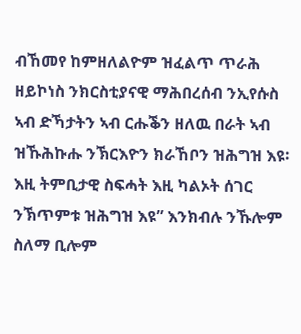ብኸመየ ከምዘለልዮም ዝፈልጥ ጥራሕ ዘይኮነስ ንክርስቲያናዊ ማሕበረሰብ ንኢየሱስ ኣብ ድኻታትን ኣብ ርሑቕን ዘለዉ በራት ኣብ ዝኹሕኩሑ ንኽርእዮን ክራኸቦን ዝሕግዝ እዩ፡ እዚ ትምቢታዊ ስፍሓት እዚ ካልኦት ሰገር ንኽጥምቱ ዝሕግዝ እዩ” እንክብሉ ንኹሎም ስለማ ቢሎም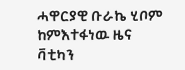ሓዋርያዊ ቡራኬ ሂቦም ከምእተፋነዉ ዜና ቫቲካን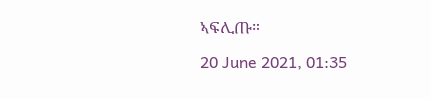ኣፍሊጡ።

20 June 2021, 01:35